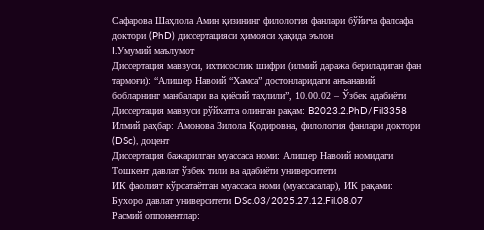Сафарова Шаҳлола Амин қизининг филология фанлари бўйича фалсафа доктори (PhD) диссертацияси ҳимояси ҳақида эълон
I.Умумий маълумот
Диссертация мавзуси, ихтисослик шифри (илмий даража бериладиган фан тармоғи): “Алишер Навоий “Хамса” достонларидаги анъанавий бобларнинг манбалари ва қиёсий таҳлили”, 10.00.02 – Ўзбек адабиёти
Диссертация мавзуси рўйхатга олинган рақам: B2023.2.PhD/Fil3358
Илмий раҳбар: Амонова Зилола Қодировна, филология фанлари доктори (DSc), доцент
Диссертация бажарилган муассаса номи: Алишер Навоий номидаги Тошкент давлат ўзбек тили ва адабиёти университети
ИК фаолият кўрсатаётган муассаса номи (муассасалар), ИК рақами: Бухоро давлат университети DSc.03/2025.27.12.Fil.08.07
Расмий оппонентлар: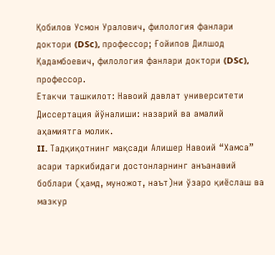Қобилов Усмон Уралович, филология фанлари доктори (DSc), профессор; Ғойипов Дилшод Қадамбоевич, филология фанлари доктори (DSc), профессор.
Етакчи ташкилот: Навоий давлат университети
Диссертация йўналиши: назарий ва амалий аҳамиятга молик.
II. Тадқиқотнинг мақсади Алишер Навоий “Хамса” асари таркибидаги достонларнинг анъанавий боблари (ҳамд, муножот, наът)ни ўзаро қиёслаш ва мазкур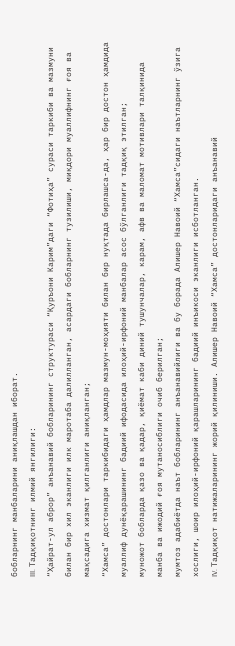бобларнинг манбаларини аниқлашдан иборат.
III. Тадқиқотнинг илмий янгилиги:
“Ҳайрат-ул аброр” анъанавий бобларининг структураси “Қуръони Карим”даги “Фотиҳа” сураси таркиби ва мазмуни билан бир хил эканлиги илк маротаба далилланган, асардаги бобларнинг тузилиши, миқдори муаллифнинг ғоя ва мақсадига хизмат қилганлиги аниқланган;
“Хамса” достонлари таркибидаги ҳамдлар мазмун-моҳияти билан бир нуқтада бирлашса-да, ҳар бир достон ҳамдида муаллиф дунёқарашининг бадиий ифодасида илоҳий-ирфоний манбалар асос бўлганлиги тадқиқ этилган;
муножот бобларда қазо ва қадар, қиёмат каби диний тушунчалар, карам, афв ва маломат мотивлари талқинида манба ва ижодий ғоя мутаносиблиги очиб берилган;
мумтоз адабиётда наът бобларининг анъанавийлиги ва бу борада Алишер Навоий “Хамса”сидаги наътларнинг ўзига хослиги, шоир илоҳий-ирфоний қарашларининг бадиий инъикоси эканлиги исботланган.
IV. Тадқиқот натижаларининг жорий қилиниши. Алишер Навоий “Хамса” достонларидаги анъанавий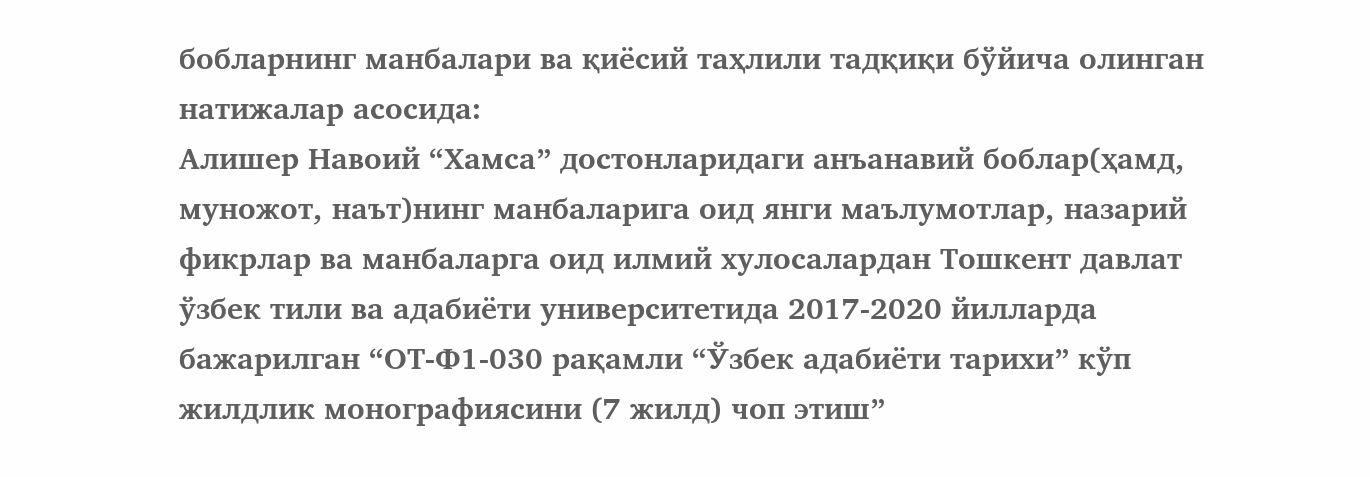бобларнинг манбалари ва қиёсий таҳлили тадқиқи бўйича олинган натижалар асосида:
Алишер Навоий “Хамса” достонларидаги анъанавий боблар(ҳамд, муножот, наът)нинг манбаларига оид янги маълумотлар, назарий фикрлар ва манбаларга оид илмий хулосалардан Тошкент давлат ўзбек тили ва адабиёти университетида 2017-2020 йилларда бажарилган “ОТ-Ф1-030 рақамли “Ўзбек адабиёти тарихи” кўп жилдлик монографиясини (7 жилд) чоп этиш”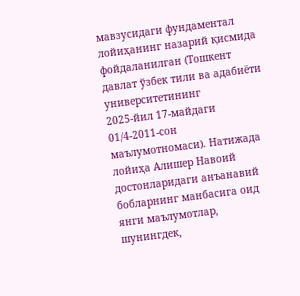мавзусидаги фундаментал лойиҳанинг назарий қисмида фойдаланилган (Тошкент давлат ўзбек тили ва адабиёти университетининг
2025-йил 17-майдаги 01/4-2011-сон маълумотномаси). Натижада лойиҳа Алишер Навоий достонларидаги анъанавий бобларнинг манбасига оид янги маълумотлар, шунингдек,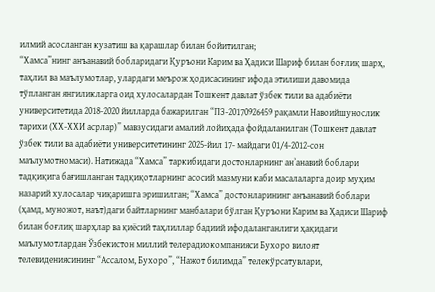илмий асосланган кузатиш ва қарашлар билан бойитилган;
“Хамса”нинг анъанавий бобларидаги Қуръони Карим ва Ҳадиси Шариф билан боғлиқ шарҳ, таҳлил ва маълумотлар, улардаги меърож ҳодисасининг ифода этилиши давомида тўпланган янгиликларга оид хулосалардан Тошкент давлат ўзбек тили ва адабиёти университетида 2018-2020 йилларда бажарилган “ПЗ-20170926459 рақамли Навоийшунослик тарихи (ХХ-ХХИ асрлар)” мавзусидаги амалий лойиҳада фойдаланилган (Тошкент давлат ўзбек тили ва адабиёти университетининг 2025-йил 17- майдаги 01/4-2012-сон маълумотномаси). Натижада “Хамса” таркибидаги достонларнинг анʼанавий боблари тадқиқига бағишланган тадқиқотларнинг асосий мазмуни каби масалаларга доир муҳим назарий хулосалар чиқаришга эришилган; “Хамса” достонларининг анъанавий боблари (ҳамд, муножот, наът)даги байтларнинг манбалари бўлган Қуръони Карим ва Ҳадиси Шариф билан боғлиқ шарҳлар ва қиёсий таҳлиллар бадиий ифодаланганлиги ҳақидаги маълумотлардан Ўзбекистон миллий телерадиокомпанияси Бухоро вилоят телевидениясининг “Ассалом, Бухоро”, “Нажот билимда” телекўрсатувлари,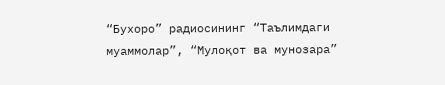“Бухоро” радиосининг “Таълимдаги муаммолар”, “Мулоқот ва мунозара”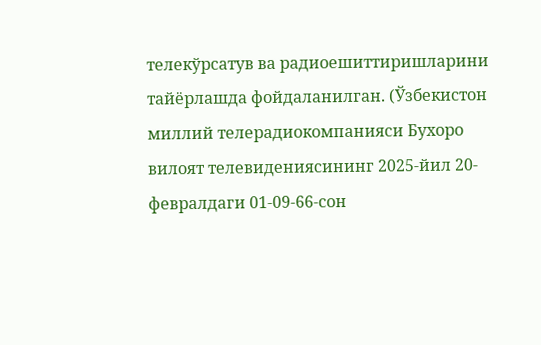телекўрсатув ва радиоешиттиришларини тайёрлашда фойдаланилган. (Ўзбекистон миллий телерадиокомпанияси Бухоро вилоят телевидениясининг 2025-йил 20-февралдаги 01-09-66-сон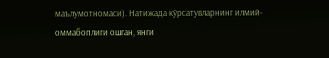маълумотномаси). Натижада кўрсатувларнинг илмий-оммабоплиги ошган, янги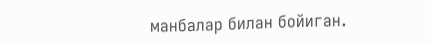манбалар билан бойиган.